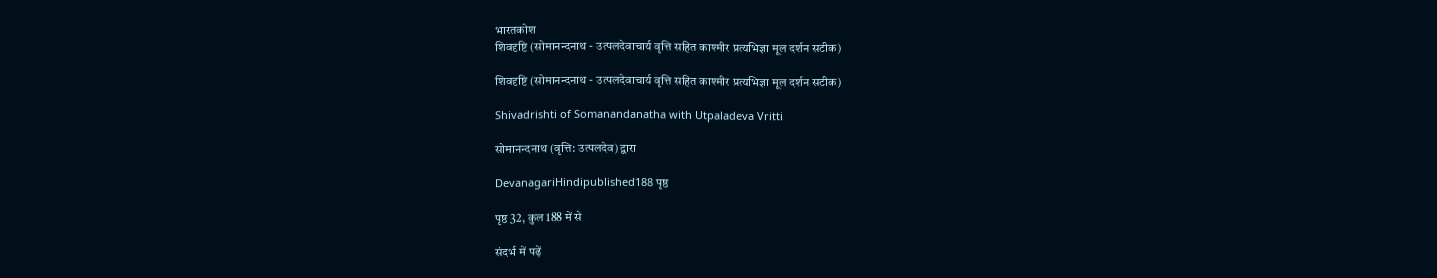भारतकोश
शिवदृष्टि (सोमानन्दनाथ - उत्पलदेवाचार्य वृत्ति सहित काश्मीर प्रत्यभिज्ञा मूल दर्शन सटीक)

शिवदृष्टि (सोमानन्दनाथ - उत्पलदेवाचार्य वृत्ति सहित काश्मीर प्रत्यभिज्ञा मूल दर्शन सटीक)

Shivadrishti of Somanandanatha with Utpaladeva Vritti

सोमानन्दनाथ (वृत्ति: उत्पलदेव) द्वारा

DevanagariHindipublished188 पृष्ठ

पृष्ठ 32, कुल 188 में से

संदर्भ में पढ़ें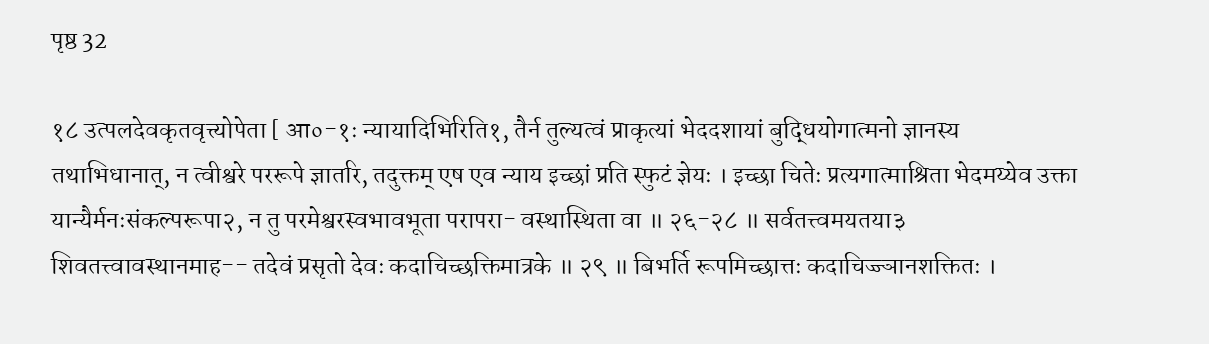पृष्ठ 32

१८ उत्पलदेवकृतवृत्त्योपेता [ आ०-१ः न्यायादिभिरिति१, तैर्न तुल्यत्वं प्राकृत्यां भेददशायां बुद्धियोगात्मनो ज्ञानस्य तथाभिधानात्, न त्वीश्वरे पररूपे ज्ञातरि, तदुक्तम् एष एव न्याय इच्छां प्रति स्फुटं ज्ञेयः । इच्छा चितेः प्रत्यगात्माश्रिता भेदमय्येव उक्ता यान्यैर्मनःसंकल्परूपा२, न तु परमेश्वरस्वभावभूता परापरा- वस्थास्थिता वा ॥ २६-२८ ॥ सर्वतत्त्वमयतया३ शिवतत्त्वावस्थानमाह-- तदेवं प्रसृतो देवः कदाचिच्छक्तिमात्रके ॥ २९ ॥ बिभर्ति रूपमिच्छात्तः कदाचिज्ज्ञानशक्तितः ।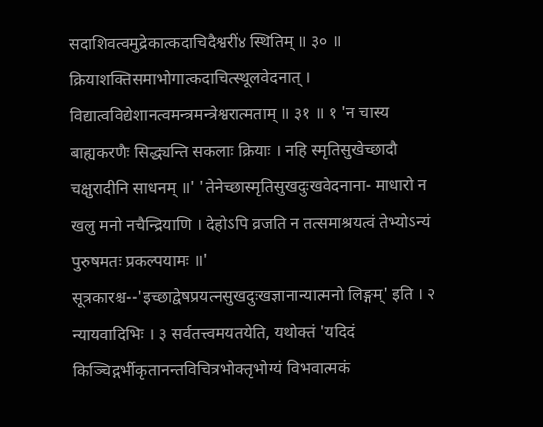सदाशिवत्वमुद्रेकात्कदाचिदैश्वरीं४ स्थितिम् ॥ ३० ॥ क्रियाशक्तिसमाभोगात्कदाचित्स्थूलवेदनात् । विद्यात्वविद्येशानत्वमन्त्रमन्त्रेश्वरात्मताम् ॥ ३१ ॥ १ 'न चास्य बाह्यकरणैः सिद्ध्यन्ति सकलाः क्रियाः । नहि स्मृतिसुखेच्छादौ चक्षुरादीनि साधनम् ॥' 'तेनेच्छास्मृतिसुखदुःखवेदनाना- माधारो न खलु मनो नचैन्द्रियाणि । देहोऽपि व्रजति न तत्समाश्रयत्वं तेभ्योऽन्यं पुरुषमतः प्रकल्पयामः ॥' सूत्रकारश्च--'इच्छाद्वेषप्रयत्नसुखदुःखज्ञानान्यात्मनो लिङ्गम्' इति । २ न्यायवादिभिः । ३ सर्वतत्त्वमयतयेति, यथोक्तं 'यदिदं किञ्चिद्गर्भीकृतानन्तविचित्रभोक्तृभोग्यं विभवात्मकं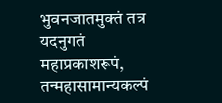भुवनजातमुक्तं तत्र यदनुगतं महाप्रकाशरूपं, तन्महासामान्यकल्पं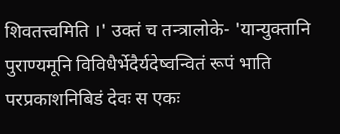शिवतत्त्वमिति ।' उक्तं च तन्त्रालोके- 'यान्युक्तानि पुराण्यमूनि विविधैर्भेदैर्यदेष्वन्वितं रूपं भाति परप्रकाशनिबिडं देवः स एकः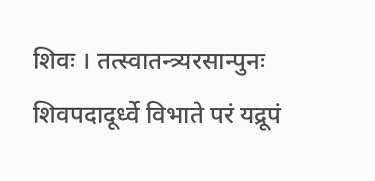शिवः । तत्स्वातन्त्र्यरसान्पुनः शिवपदादूर्ध्वे विभाते परं यद्रूपं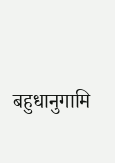बहुधानुगामि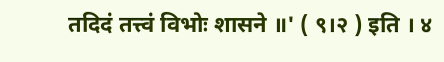तदिदं तत्त्वं विभोः शासने ॥' ( ९।२ ) इति । ४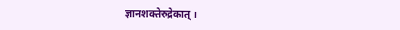ज्ञानशक्तेरुद्रेकात् ।